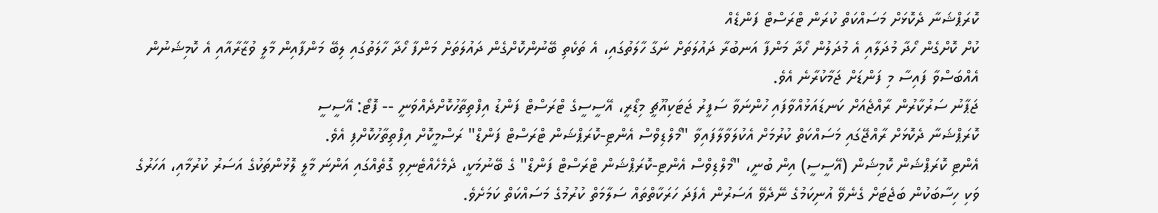ކޮރަޕްޝަނާ ދެކޮޅަށް މަސައްކަތް ކުރަން ޓްރަސްޓް ފަންޑެއް
ކުށް ކޮށްގެން ހޯދާ މުދަލާއި އެ މުދަލުން ހޯދާ މަންފާ އަނބުރާ ދައުލަތަށް ނަގާ ހާލަތުގައި، އެ ތަކެތި ބޭނުންކޮށްގެން ދައުލަތަށް މަންފާ ހޯދާ ހާލަތުގައި ލިބޭ މަންފާއިން މާލީ ވުޒާރާއާއި އެ ކޮމިޝަނުން އެއްބަސްވާ ފައިސާ މި ފަންޑަށް ޖަމާކުރާނެ އެވެ.
ޖަޕާނު ސަރުކާރުން ރާއްޖެއަށް ކަނޑައަޅުއްވާފައި ހުންނަވާ ސަފީރު ޖަޓަކިއޫޗީ މިޑޯރީ، އޭސީސީގެ ޓްރަސްޓް ފަންޑު އިފްތިތާހުކޮށްދެއްވަނީ -- ފޮޓޯ: އޭސީސީ
ކޮރަޕްޝަނާ ދެކޮޅަށް ރާއްޖޭގައި މަސައްކަތް ކުރުމަށް އެކުލަވާލާފައިވާ "މޯލްޑިވްސް އެންޓި-ކޮރަޕްޝަން ޓްރަސްޓް ފަންޑް" ރަސްމީކޮށް އިފްތިތާހުކޮށްފި އެވެ.
އެންޓި ކޮރަޕްޝަން ކޮމިޝަން (އޭސީސީ) އިން ބުނީ، "މޯލްޑިވްސް އެންޓި-ކޮރަޕްޝަން ޓްރަސްޓް ފަންޑް" ގެ ބޭނުމަކީ، ދެމެހެއްޓެނިވި ގޮތެއްގައި އަންނަ މާލީ ލޮޅުންތަކުގެ އަސަރު ކުރުމާއި، އަހަރުގެ ވަކި ހިސާބަކުން ބަޖެޓަށް ގެނެވޭ އުނިކަމުގެ ނޭދެވޭ އަސަރުން އެފަދަ ހަރަކާތްތައް ސަލާމަތް ކުރުމުގެ މަސައްކަތް ކަމަށެވެ.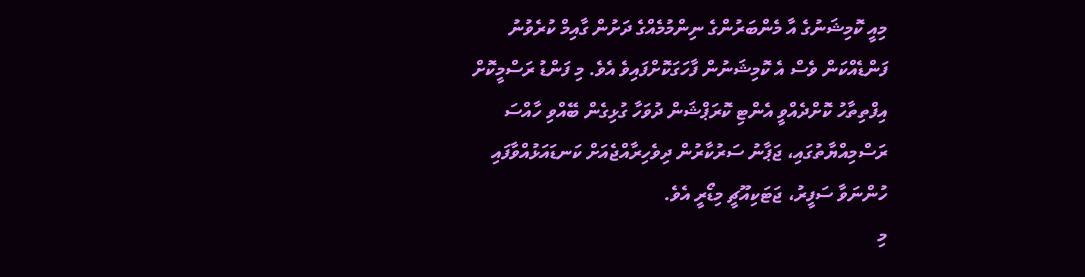މިއީ ކޮމިޝަނުގެ އާ މެންބަރުންގެ ނިންމުމެއްގެ ދަށުން ގާއިމް ކުރެވުނު ފަންޑެއްކަން ވެސް އެ ކޮމިޝަނުން ފާހަގަކޮށްފައިވެ އެވެ. މި ފަންޑު ރަސްމީކޮށް އިފްތިތާހު ކޮށްދެއްވީ އެންޓި ކޮރަޕްޝަން ދުވަހާ ގުޅިގެން ބޭއްވި ހާއްސަ ރަސްމިއްޔާތުގައި، ޖަޕާނު ސަރުކާރުން ދިވެހިރާއްޖެއަށް ކަނޑައަޅުއްވާފައި ހުންނަވާ ސަފީރު، ޖަޓަކިއޫޗީ މިޑޯރީ އެވެ.
މި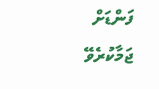ފަންޑަށް ޖަމާކުރެވޭ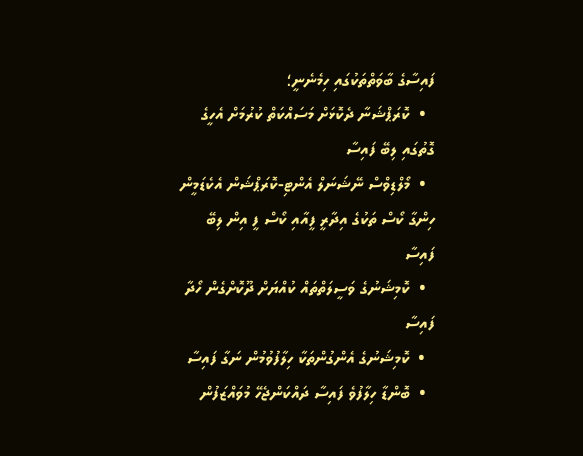ފައިސާގެ ބާވަތްތަކުގައި ހިމެނެނީ؛
  •  ކޮރަޕްޝަނާ ދެކޮޅަށް މަސައްކަތް ކުރުމަށް އެހީގެ ގޮތުގައި ލިބޭ ފައިސާ
  •  މޯލްޑިވްސް ނޭޝަނަލް އެންޓި-ކޮރަޕްޝަން އެކެޑަމީން ހިންގާ ކޯސް ތަކުގެ އިދާރީ ފީއާއި ކޯސް ފީ އިން ލިބޭ ފައިސާ
  •  ކޮމިޝަނުގެ ވަސީލަތްތައް ކުއްޔަށް ދޫކޮށްގެން ހޯދާ ފައިސާ
  •  ކޮމިޝަނުގެ އެންގުންތަކާ ހިލާފުވުމުން ނަގާ ފައިސާ
  •  ބޮންޑާ ހިލާފުވެ ފައިސާ ދައްކަންޖެހޭ މުވައްޒަފުން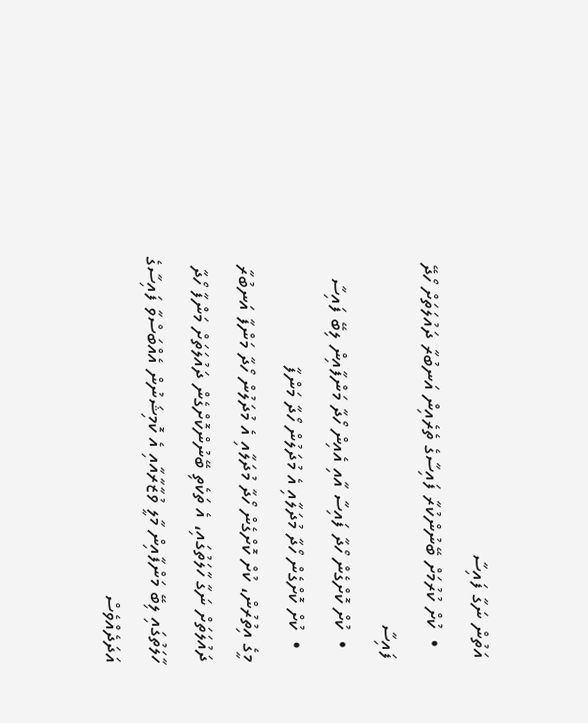އަތުން ނަގާ ފައިސާ
  •  ކުށް ކުރުމަށް ބޭނުންކުރާ ފައިސާގެ ތެރެއިން އަނބުރާ ދައުލަތަށް ހޯދޭ ފައިސާ
  •  ކުށް ކޮށްގެން ހޯދާ ފައިސާ އާއި އެއިން ހޯދާ މަންފާއިން ލިބޭ ފައިސާ
  •  ކުށް ކޮށްގެން ހޯދާ މުދަލާއި އެ މުދަލުން ހޯދާ މަންފާ
މީގެ އިތުރުން، ކުށް ކޮށްގެން ހޯދާ މުދަލާއި އެ މުދަލުން ހޯދާ މަންފާ އަނބުރާ ދައުލަތަށް ނަގާ ހާލަތުގައި، އެ ތަކެތި ބޭނުންކޮށްގެން ދައުލަތަށް މަންފާ ހޯދާ ހާލަތުގައި ލިބޭ މަންފާއިން މާލީ ވުޒާރާއާއި އެ ކޮމިޝަނުން އެއްބަސްވާ ފައިސާގެ އަދަދެއްވެސް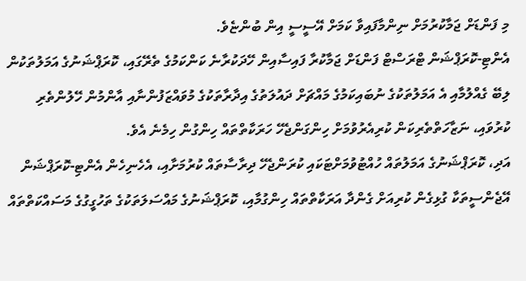މި ފަންޑަށް ޖަމާކުރުމަށް ނިންމާފައިވާ ކަމަށް އޭސީސީ އިން ބުންޏެވެ.
އެންޓި-ކޮރަޕްޝަން ޓްރަސްޓް ފަންޑަށް ޖަމާކުރާ ފައިސާއިން ހޭދަކުރާނެ ކަންކަމުގެ ތެރޭގައި، ކޮރަޕްޝަނުގެ އަމަލުތަކުން ލިބޭ ގެއްލުމާއި އެ އަމަލުތަކުގެ ނުބައިކަމުގެ މައްޗަށް ދައުލަތުގެ އިދާރާތަކުގެ މުވައްޒަފުންނާއި އާންމުން ހޭލުންތެރި ކުރުވައި، ނަޒާހަތްތެރިކަން ކުރިއެރުވުމަށް ހިންގަންޖެހޭ ހަރަކާތްތައް ހިންގުން ހިމެނެ އެވެ.
އަދި، ކޮރަޕްޝަނުގެ އަމަލުތައް ހުއްޓުވުމަށްޓަކައި ކުރަންޖެހޭ ދިރާސާތައް ކުރުމަށާއި، އެހެނިހެން އެންޓި-ކޮރަޕްޝަން އޭޖެންސީތަކާ ގުޅިގެން ކުރިއަށް ގެންދާ އަރަކާތްތައް ހިންގުމާއި، ކޮރަޕްޝަނުގެ މައްސަލަތަކުގެ ތަހުގީގުގެ މަސައްކަތްތައް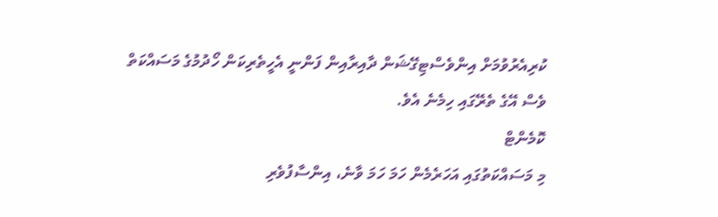ކުރިއެރުވުމަށް އިންވެސްޓިގޭޝަން ދާއިރާއިން ފަންނީ އެހީތެރިކަން ހޯދުމުގެ މަސައްކަތް ވެސް އޭގެ ތެރޭގައި ހިމެނެ އެވެ.
ކޮމެންޓް
މި މަސައްކަތުގައި އަހަރެމެން ހަމަ ހަމަ ވާނެ، އިންސާފުވެރި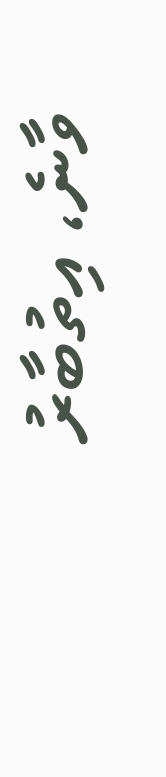ވާނެ، އިތުބާރު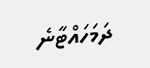ދަމަހައްޓާނެ